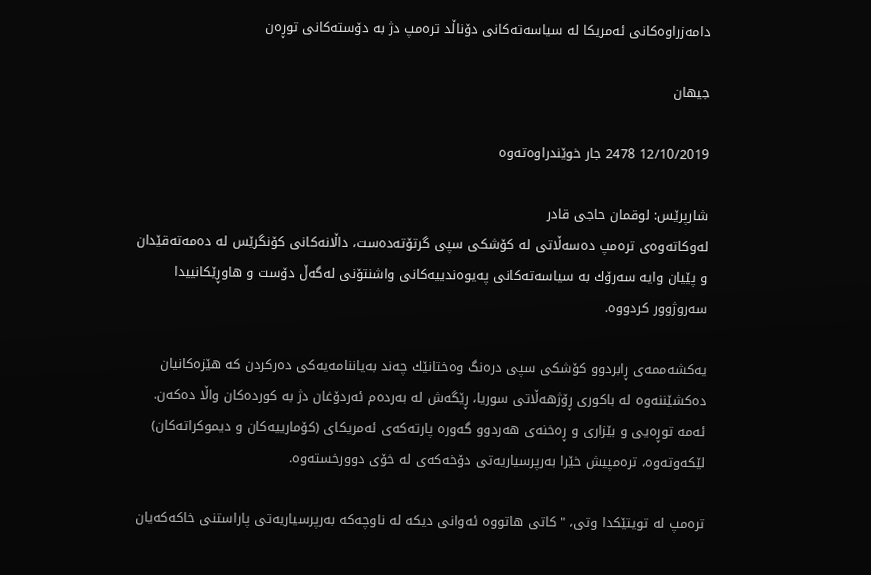دامه‌زراوه‌كانی ئه‌مریكا له‌ سیاسه‌ته‌كانی دۆناڵد تره‌مپ دژ به‌ دۆسته‌كانی توڕه‌ن

جیهان

12/10/2019 2478 جار خوێندراوه‌ته‌وه

شارپرێس: لوقمان حاجى قادر
له‌وكاته‌وه‌ی تره‌مپ ده‌سه‌ڵاتی له‌ كۆشكی سپی گرتۆته‌ده‌ست، داڵانه‌كانی كۆنگرێس له‌ ده‌مه‌ته‌قێدان و پێیان وایه‌ سه‌رۆك به‌ سیاسه‌ته‌كانی په‌یوه‌ندییه‌كانی واشنتۆنی له‌گه‌ڵ دۆست و هاوڕێكانییدا سه‌روژوور كردووه‌.

یه‌كشه‌ممه‌ی ڕابردوو كۆشكی سپی دره‌نگ وه‌ختانێك چه‌ند به‌یاننامه‌یه‌كی ده‌ركردن كه‌ هێزه‌كانیان ده‌كشێننه‌وه‌ له‌ باكوری ڕۆژهه‌ڵاتی سوریا، ڕێگه‌ش‌ له‌ به‌رده‌م ئه‌ردۆغان دژ به‌ كورده‌كان واڵا ده‌كه‌ن. ئه‌مه‌ توڕه‌یی و بێزاری و ڕه‌خنه‌ی هه‌ردوو گه‌وره‌ پارته‌كه‌ی ئه‌مریكای (كۆمارییه‌كان و دیموكراته‌كان) لێكه‌وته‌وه‌، تره‌مپیش خێرا به‌رپرسیاریه‌تی دۆخه‌كه‌ی له‌ خۆی دوورخسته‌وه‌.

تره‌مپ له‌ تویتێكدا وتی، "كاتی هاتووه‌ ئه‌وانی دیكه‌ له‌ ناوچه‌كه‌ به‌رپرسیاریه‌تی پاراستنی خاكه‌كه‌یان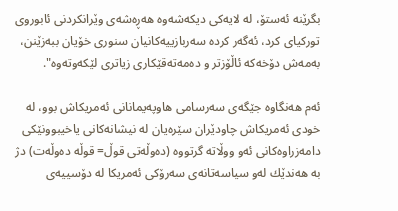بگرێنه‌ ئه‌ستۆ، له‌ لایه‌كی دیكه‌شه‌وه‌ هه‌ڕه‌شه‌ی وێرانكردنی ئابوروی توركیای كرد، ئه‌گه‌ر كرده‌ سه‌ربازییه‌كانیان سنوری خۆیان ببه‌زێنن، به‌مه‌ش دۆخه‌كه‌ ئاڵۆزتر و ده‌مه‌ته‌قێكاری زیاتری لێكه‌وته‌وه‌".

ئه‌م هه‌نگاوه‌ جێگه‌ی سه‌رسامی هاوپه‌یمانانی ئه‌مریكاش بوو، له‌ خودی ئه‌مریكاش چاودێران سێره‌یان له‌ نیشانه‌كانی یاخیبوونێكی دامه‌زراوه‌كانی ئه‌و ووڵاته‌ گرتووه‌ (ده‌وڵه‌تی قوڵ= قوڵه‌ ده‌وڵه‌ت) دژ به‌ هه‌ندێك له‌و سیاسه‌تانه‌ی سه‌رۆكی ئه‌مریكا له‌ دۆسییه‌ی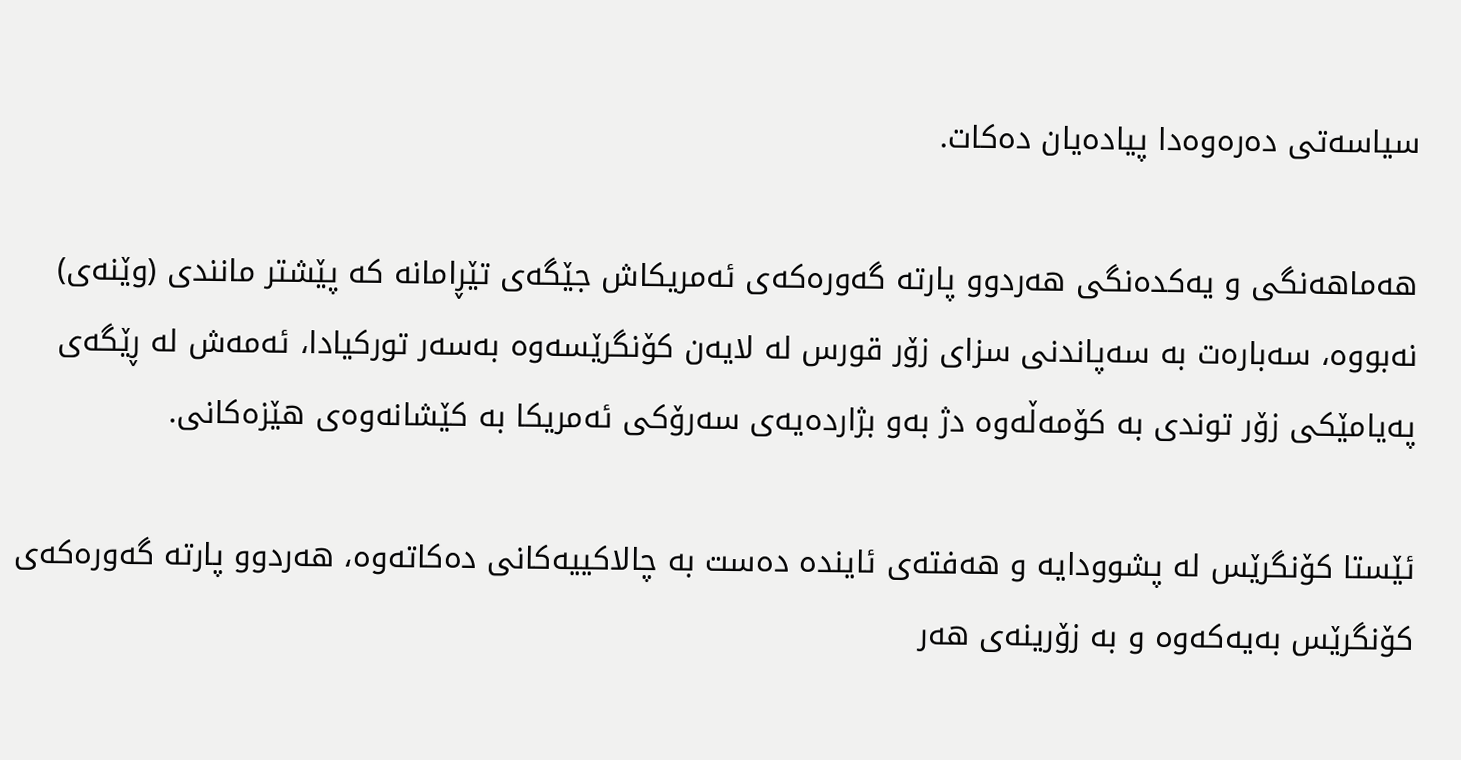سیاسه‌تی ده‌ره‌وه‌دا پیاده‌یان ده‌كات.

هه‌ماهه‌نگی و یه‌كده‌نگی هه‌ردوو پارته‌ گه‌وره‌كه‌ی ئه‌مریكاش جێگه‌ی تێڕامانه‌ كه‌ پێشتر مانندی (وێنه‌ی) نه‌بووه،‌ سه‌باره‌ت به‌ سه‌پاندنی سزای زۆر قورس له‌ لایه‌ن كۆنگرێسه‌وه‌ به‌سه‌ر توركیادا، ئه‌مه‌ش‌ له‌ ڕێگه‌ی په‌یامێكی زۆر توندی به‌ كۆمه‌ڵه‌وه‌ دژ به‌و بژارده‌یه‌ی سه‌رۆكی ئه‌مریكا به‌ كێشانه‌وه‌ی هێزه‌كانی.

ئێستا كۆنگرێس له‌ پشوودایه‌ و هه‌فته‌ی ئاینده‌ ده‌ست به‌ چالاكییه‌كانی ده‌كاته‌وه‌، هه‌ردوو پارته‌ گه‌وره‌كه‌ی كۆنگرێس به‌یه‌كه‌وه‌ و به‌ زۆرینه‌ی هه‌ر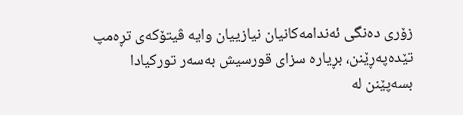زۆری ده‌نگی ئه‌ندامه‌كانیان نیازییان وایه‌‌ ڤیتۆكه‌ی تڕه‌مپ تێده‌په‌ڕێنن، بڕیاره‌ سزای قورسیش به‌سه‌ر توركیادا بسه‌پێنن له‌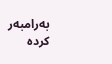به‌رامبه‌ر كرده‌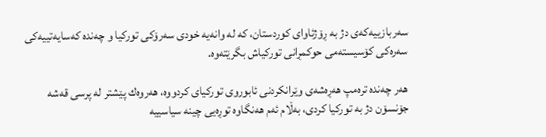سه‌ربازییه‌كه‌ی دژ به‌ ڕۆژئاوای كوردستان، كه‌ له‌ وانه‌یه‌ خودی سه‌رۆكی توركیا و چه‌نده‌ كه‌سایه‌تییه‌كی سه‌ره‌كی كۆسیسته‌می حوكمڕانی توركیاش بگرێته‌وه‌‌.

هه‌ر چه‌نده‌ تره‌مپ هه‌ڕه‌شه‌ی وێرانكردنی ئابوروی توركیای كردووه،‌ هه‌روه‌ك پێشتر له‌ پرسی قه‌شه‌ جۆنسۆن دژ به‌ توركیا كردی، به‌ڵام ئه‌م هه‌نگاوه‌ توڕه‌یی چینه‌ سیاسییه‌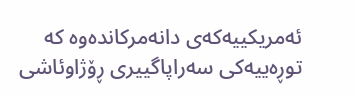ئه‌مریكییه‌كه‌ی دانه‌مركانده‌وه‌ كه‌ توڕه‌ییه‌كی سه‌راپاگییری ڕۆژاوئاشی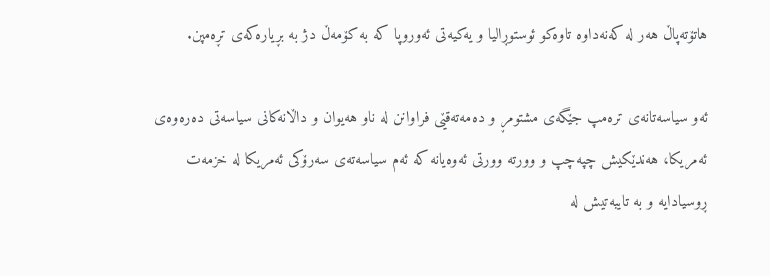هاتۆته‌پاڵ هه‌ر‌ له‌ كه‌نه‌داوه‌ تاوه‌كو ئوستوڕالیا و یه‌كیه‌تی ئه‌وروپا كه‌ به‌ كۆمه‌ڵ دژ به‌ بڕیاره‌كه‌ی تڕه‌مپن.

ئه‌و سیاسه‌تانه‌ی تره‌مپ جێگه‌ی مشتومڕ و ده‌مه‌ته‌قێی فراوانن له‌ ناو هه‌یوان و داڵانه‌كانی سیاسه‌تی ده‌ره‌وه‌ی ئه‌مریكا، هه‌ندێكیش چپه‌چپ و وورته‌ وورتی ئه‌وه‌یانه‌ كه‌ ئه‌م سیاسه‌ته‌ی سه‌رۆكی ئه‌مریكا له‌ خزمه‌ت ڕوسیادایه‌ و به‌ تایبه‌تیش له‌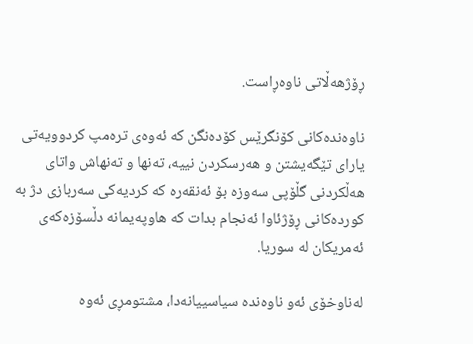ڕۆژهه‌ڵاتی ناوه‌ڕاست.

ناوه‌نده‌كانی كۆنگرێس كۆده‌نگن كه‌ ئه‌وه‌ی تره‌مپ كردوویه‌تی یارای تێگه‌یشتن و هه‌رسكردن نییه‌، ته‌نها و ته‌نهاش واتای هه‌ڵكردنی گڵۆپی سه‌وزه‌ بۆ ئه‌نقه‌ره‌ كه‌ كردیه‌كی سه‌ربازی دژ به‌ كورده‌كانی ڕۆژئاوا ئه‌نجام بدات كه‌ هاوپه‌یمانه‌ دڵسۆزه‌كه‌ی ئه‌مریكان له‌ سوریا.

له‌ناوخۆی ئه‌و ناوه‌نده‌ سیاسییانه‌دا، مشتومڕی ئه‌وه‌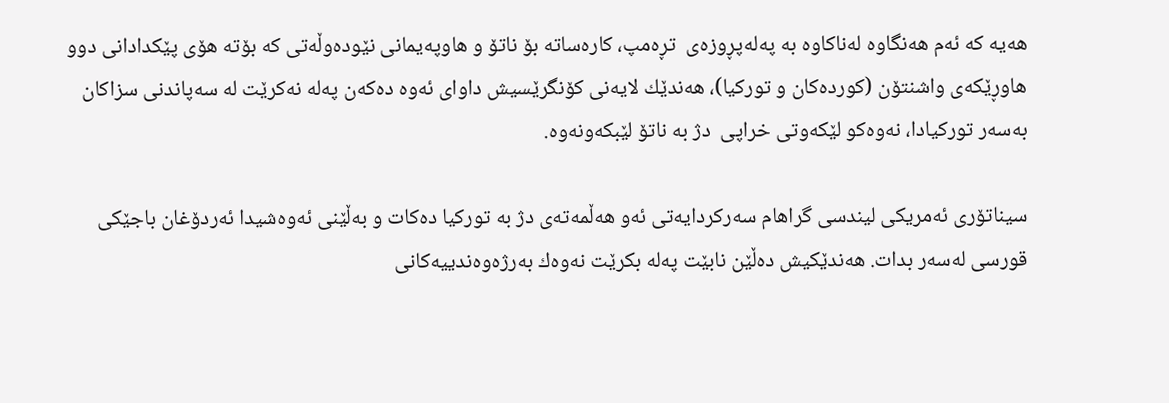هه‌یه‌ كه‌ ئه‌م هه‌نگاوه‌ له‌ناكاوه‌ به‌ په‌له‌پڕوزه‌ی  تڕه‌مپ، كاره‌ساته‌ بۆ ناتۆ و هاوپه‌یمانی نێوده‌وڵه‌تی كه‌ بۆته‌ هۆی پێكدادانی دوو هاوڕێكه‌ی واشنتۆن (كورده‌كان و توركیا)، هه‌ندێك لایه‌نی كۆنگرێسیش داوای ئه‌وه‌ ده‌كه‌ن په‌له‌ نه‌كرێت له‌ سه‌پاندنی سزاكان به‌سه‌ر توركیادا، نه‌وه‌كو لێكه‌وتی خراپی  دژ به‌ ناتۆ لێبكه‌ونه‌وه‌.

سیناتۆری ئه‌مریكی لیندسی گراهام سه‌ركردایه‌تی ئه‌و هه‌ڵمه‌ته‌ی دژ به‌ توركیا ده‌كات و به‌ڵێنی ئه‌وه‌شیدا ئه‌ردۆغان باجێكی قورسی له‌سه‌ر بدات. هه‌ندێكیش ده‌ڵێن نابێت په‌له‌ بكرێت نه‌وه‌ك به‌رژه‌وه‌ندییه‌كانی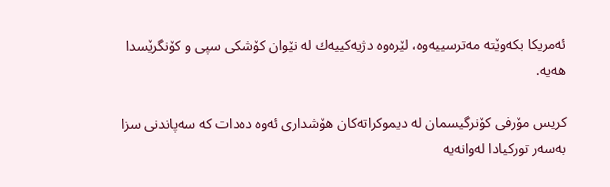ئه‌مریكا بكه‌وێته‌ مه‌ترسییه‌وه‌، لێره‌وه‌ دژیه‌كییه‌ك له‌ نێوان كۆشكی سپی و كۆنگرێسدا هه‌یه‌.

كریس مۆرفی كۆنرگیسمان له‌ دیموكراته‌كان هۆشداری ئه‌وه‌ ده‌دات كه‌ سه‌پاندنی سزا به‌سه‌ر توركیادا له‌وانه‌یه‌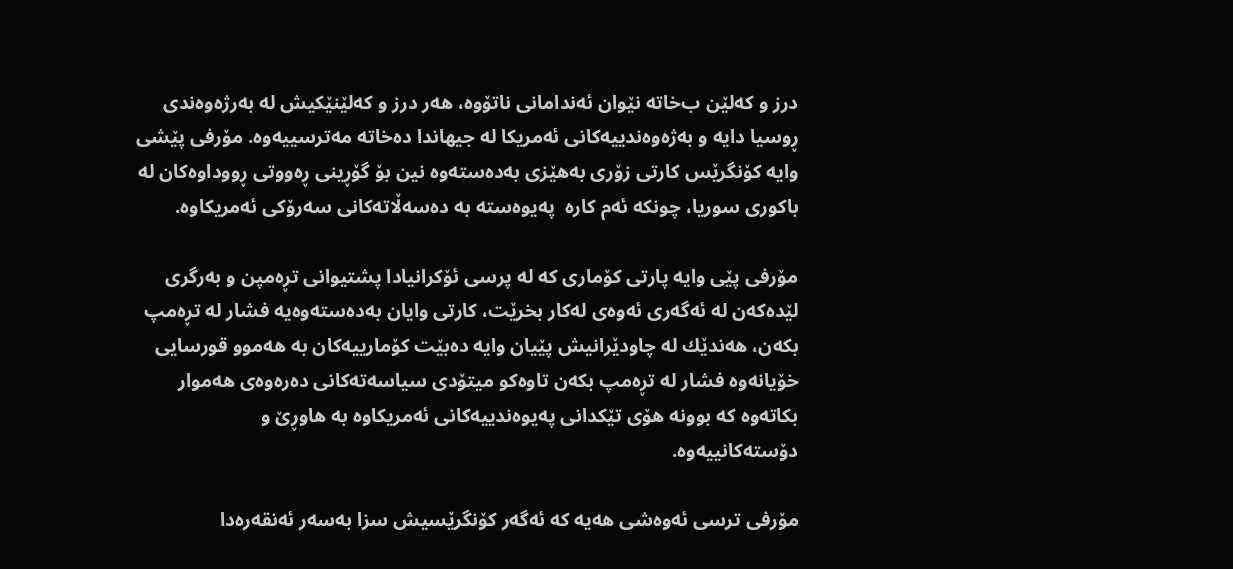درز و كه‌لێن ب‌خاته‌ نێوان ئه‌ندامانی ناتۆوه‌، هه‌ر درز و كه‌لێنێكیش له‌ به‌رژه‌وه‌ندی ڕوسیا دایه‌ و به‌ژه‌وه‌ندییه‌كانی ئه‌مریكا له‌ جیهاندا ده‌خاته‌ مه‌ترسییه‌وه‌. مۆرفی پێشی وایه‌ كۆنگرێس كارتی زۆری به‌هێزی به‌ده‌سته‌وه‌ نین بۆ گۆڕینی ڕه‌ووتی ڕووداوه‌كان له‌ باكوری سوریا، چونكه‌ ئه‌م كاره‌  په‌یوه‌سته به‌ ده‌سه‌ڵاته‌كانی سه‌رۆكی ئه‌مریكاوه‌.

مۆرفی پێی وایه‌ پارتی كۆماری كه‌ له‌ پرسی ئۆكرانیادا‌ پشتیوانی تڕه‌مپن و به‌رگری لێده‌كه‌ن له‌ ئه‌گه‌ری ئه‌وه‌ی له‌كار بخرێت، كارتی وایان به‌ده‌سته‌وه‌یه‌ فشار له‌ تڕه‌مپ بكه‌ن، هه‌ندێك له‌ چاودێرانیش پێیان وایه‌ ده‌بێت كۆمارییه‌كان به‌ هه‌موو قورسایی خۆیانه‌وه‌ فشار له‌ تڕه‌مپ بكه‌ن تاوه‌كو میتۆدی سیاسه‌ته‌كانی ده‌ره‌وه‌ی هه‌موار بكاته‌وه‌ كه‌ بوونه‌ هۆی تێكدانی په‌یوه‌ندییه‌كانی ئه‌مریكاوه‌ به‌ هاوڕێ و دۆسته‌كانییه‌وه‌.

مۆرفی ترسی ئه‌وه‌شی هه‌یه‌ كه‌ ئه‌گه‌ر كۆنگرێسیش سزا به‌سه‌ر ئه‌نقه‌ره‌دا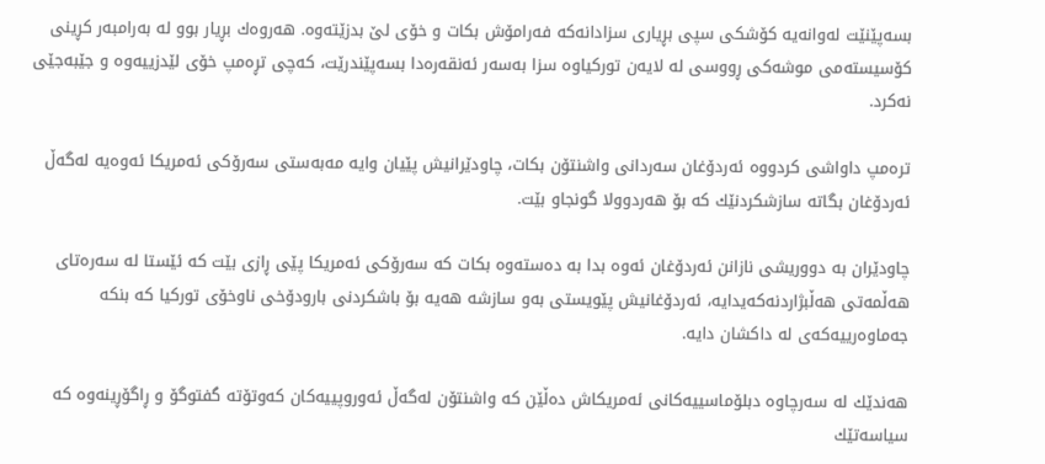بسه‌پێنێت له‌وانه‌یه‌ كۆشكی سپی بڕیاری سزادانه‌كه‌ فه‌رامۆش بكات و خۆی لێ بدزێته‌وه‌. هه‌روه‌ك بڕیار بوو له‌ به‌رامبه‌ر كڕینی كۆسیسته‌می موشه‌كی ڕووسی له‌ لایه‌ن توركیاوه‌ سزا به‌سه‌ر ئه‌نقه‌ره‌دا بسه‌پێندرێت، كه‌چی تڕه‌مپ خۆی لێدزییه‌وه‌ و جێبه‌جێی نه‌كرد.

تره‌مپ داواشی كردووه‌ ئه‌ردۆغان سه‌ردانی واشنتۆن بكات، چاودێرانیش پێیان وایه‌ مه‌به‌ستی سه‌رۆكی ئه‌مریكا ئه‌وه‌یه‌ له‌گه‌ڵ ئه‌ردۆغان بگاته‌ سازشكردنێك كه‌ بۆ هه‌ردوولا گونجاو بێت.

چاودێران به‌ دووریشی نازانن ئه‌ردۆغان ئه‌وه‌ بدا به‌ ده‌سته‌وه‌ بكات كه‌ سه‌رۆكی ئه‌مریكا پێی ڕازی بێت كه‌ ئێستا له‌ سه‌ره‌تای هه‌ڵمه‌تی هه‌ڵبژاردنه‌كه‌یدایه‌، ئه‌ردۆغانیش پێویستی به‌و سازشه‌ هه‌یه‌ بۆ باشكردنی بارودۆخی ناوخۆی توركیا كه‌ بنكه‌ جه‌ماوه‌رییه‌كه‌ی له‌ داكشان دایه‌.

هه‌ندێك له‌ سه‌رچاوه دبلۆماسییه‌‌كانی ئه‌مریكاش ده‌ڵێن كه‌ واشنتۆن له‌گه‌ڵ ئه‌وروپییه‌كان كه‌وتۆته‌ گفتوگۆ و ڕاگۆڕینه‌وه‌ كه‌ سیاسه‌تێك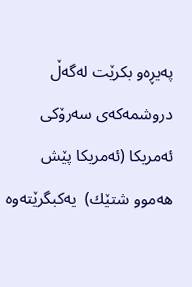په‌یڕه‌و بكرێت له‌گه‌ڵ دروشمه‌كه‌ی سه‌رۆكی ئه‌مریكا (ئه‌مریكا پێش هه‌موو شتێك)  یه‌كبگرێته‌وه‌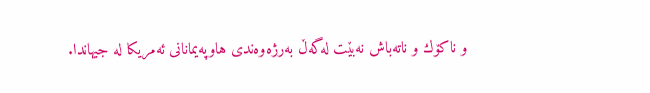و ناكۆك و ناته‌باش نه‌بێت له‌گه‌ڵ‌ به‌رژه‌وه‌ندی هاوپه‌یمانانی ئه‌مریكا له‌ جیهاندا.